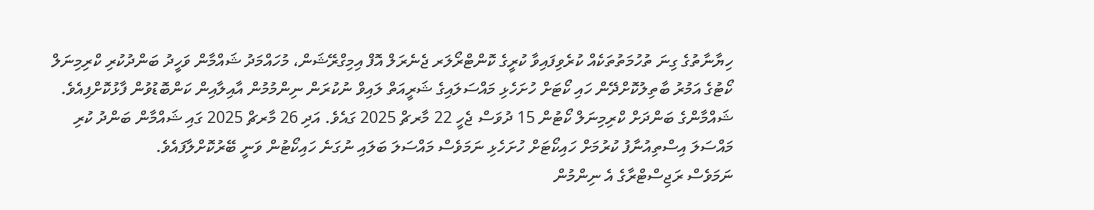ހިޔާނާތުގެ ގިނަ ތުހުމަތުތަކެއް ކުރެވިފައިވާ ކުރީގެ ކޮންޓްރޯލަރ ޖެނެރަލް އޮފް އިމިގްރޭޝަން، މުހައްމަދު ޝައްމާން ވަހީދު ބަންދުކުރި ކްރިމިނަލް ކޯޓުގެ އަމުރު ބާތިލުކޮށްދޭން ހައި ކޯޓަށް ހުށަހެޅި މައްސަލައިގެ ޝަރީއަތް ލައިވް ނުކުރަން ނިންމުމުން އާއިލާއިން ކަންބޮޑުވުން ފާޅުކޮށްފިއެވެ.
ޝައްމާންގެ ބަންދަށް ކްރިމިނަލް ކޯޓުން 15 ދުވަސް ޖެހީ 22 މާރޗް 2025 ގައެވެ. އަދި 26 މާރޗް 2025 ގައި ޝައްމާން ބަންދު ކުރި މައްސަލަ އިސްތިއުނާފު ކުރުމަށް ހައިކޯޓަށް ހުށަހެޅި ނަމަވެސް މައްސަލަ ބަލައި ނުގަނެ ހައިކޯޓުން ވަނީ ބޭރުކޮށްލާފައެވެ.
ނަމަވެސް ރަޖިސްޓްރާގެ އެ ނިންމުން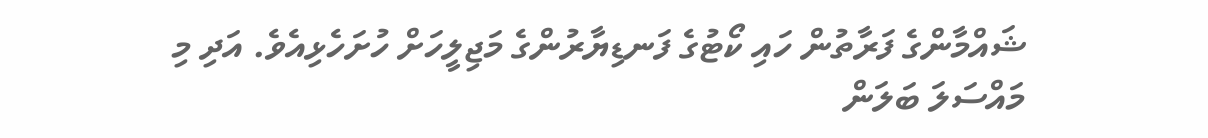ޝައްމާންގެ ފަރާތުން ހައި ކޯޓުގެ ފަނޑިޔާރުންގެ މަޖިލީހަށް ހުށަހެޅިއެވެ. އަދި މި މައްސަލަ ބަލަން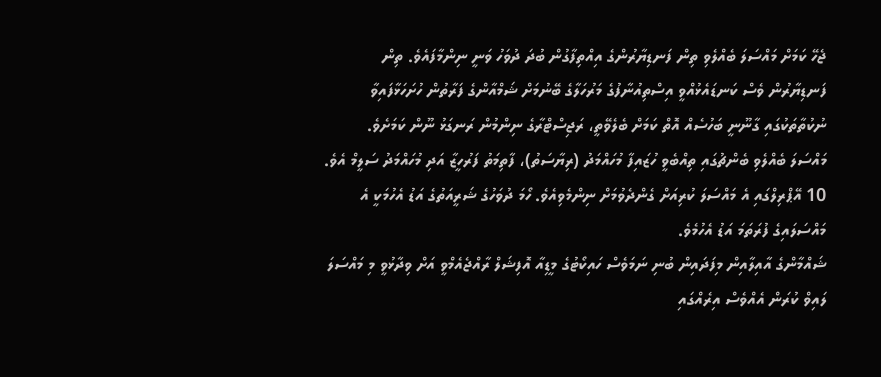ޖެހޭ ކަމަށް މައްސަލަ ބެއްލެވި ތިން ފަނޑިޔާރުންގެ އިއްތިފާގުން ބުދަ ދުވަހު ވަނީ ނިންމާފައެވެ. ތިން ފަނޑިޔާރުން ވެސް ކަނޑައެޅުއްވީ އިސްތިއުނާފުގެ މަރުހަލާގެ ބޭނުމަށް ޝަމްއާންގެ ފަރާތުން ހުށަހަޅާފައިވާ ނުކުތާތަކުގައި ގާނޫނީ ބަހުސެއް އޮތް ކަމަށް ބެލެވޭތީ، ރަޖިސްޓްރާގެ ނިންމުން ރަނގަޅު ނޫން ކަމަށެވެ.
މައްސަލަ ބެއްލެވި ބެންޗުގައި ތިއްބެވީ ހުޒައިފާ މުހައްމަދު (ރިޔާސަތު)، ފާތިމަތު ފަރުހީޒާ އަދި މުހައްމަދު ސަލީމް އެވެ. 10 އޭޕްރިލްގައި އެ މައްސަލަ ކުރިއަށް ގެންދެވުމަށް ނިންމެވިއެވެ. ހޯމަ ދުވަހުގެ ޝަރީއަތުގެ އަޑު އެހުމަކީ އެ މައްސަލައިގެ ފުރަތަމަ އަޑު އެހުމެވެ.
ޝައްމާންގެ އާއިލާއިން މިފަދައިން ބުނި ނަމަވެސް ހައިކޯޓުގެ މީޑިއާ އޮފިޝަލް ރާއްޖެއެމްވީ އަށް ވިދާޅުވީ މި މައްސަލަ ލައިވް ކުރަން އެއްވެސް އިރެއްގައި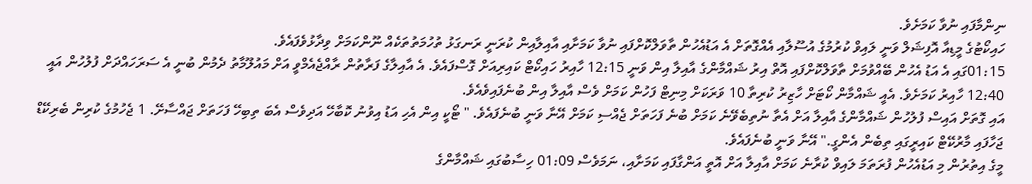ނިންމާފައި ނުވާ ކަމަށެވެ.
ހައިކޯޓުގެ މީޑިއާ އޮފިޝަލް ވަނީ ލައިވް ކުރުމުގެ އުސޫލާއި އެއްގޮތަށް އެ އަޑުއެހުން ތާވަލްކޮށްފައި ނުވާ ކަމަށާއި އާއިލާއިން ކުރަނީ ރަނގަޅު ތުހުމަތުތަކެއް ނޫންކަމަށް ވިދާޅުވެފައެވެ.
01:15ގައި އެ އަޑު އެހުން ބޭއްވުމަށް ތާވަލްކޮށްފައި އޮތް އިރު ޝައްމާންގެ އާއިލާ އިން ވަނީ 12:15 ހާއިރު ހައިކޯޓް ކައިރިއަށް ގޮސްފައެވެ. އެ އާއިލާގެ ފަރާތުން ރާއްޖެއެމްވީ އަށް މައުލޫމާތު ދެމުން ބުނީ އެ ސަރަހައްދަށް ފުލުހުން އައީ 12:40 ހާއިރު ކަމަށެވެ. އެއީ ޝައްމާން ކޯޓަށް ހާޒިރު ކުރިތާ 10 ވަރަކަށް މިނިޓް ފަހުން ކަމަށް ވެސް އާއިލާ އިން ބުނެފައިވެއެވެ.
އައި ގޮތަށް އައިސް ފުލުހުން ޝައްމާންގެ އާއިލާ އަށް އެތާ ނުތިބެވޭނެ ކަމަށް ބުނެ ފަހަތަށް ޖެއްސި ކަމަށް އޭނާ ވަނީ ބުނެފައެވެ. " ޓޯކީ އިން އެހި އަޑު އިވުނު ކޮބާހޭ އަދިވެސް އެބަ ތިބިހޭ ފަހަތަށް ޖައްސާށޭ. 1 ޖެހުމުގެ ކުރިން ބެރިކޭޑް ޖަހާފައި މާރުކޭޓް ކައިރީގައި ތިބެން އެންގީ." އޭނާ ވަނީ ބުނެފައެވެ.
މީގެ އިތުރުން މި އަޑުއެހުން ފުރަތަމަ ލައިވް ކުރާނެ ކަމަށް އާއިލާ އަށް އޮތީ އަންގާފައި ކަމަށާއި، ނަމަވެސް 01:09 ހިސާބުގައި ޝައްމާންގެ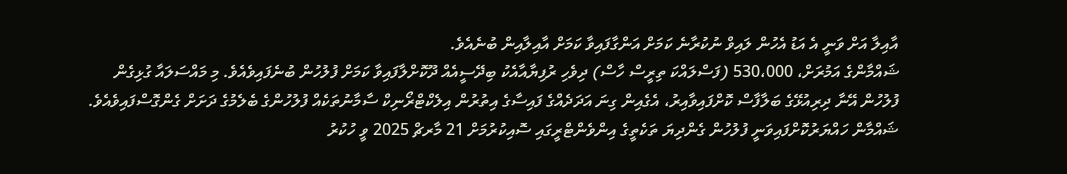އާއިލާ އަށް ވަނީ އެ އަޑު އެހުން ލައިވް ނުކުރާނެ ކަމަށް އަންގާފައިވާ ކަމަށް އާއިލާއިން ބުނެއެވެ.
ޝައްމާންގެ އަމުރަށް، 530،000 (ފަސްލައްކަ ތިރީސް ހާސް) ދިވެހި ރުފިޔާއާއެކު ބިދޭސީއެއް ދޫކޮށްލާފައިވާ ކަމަށް ފުލުހުން ބުނެފައިވެއެވެ. މި މައްސަލައާ ގުޅިގެން ފުލުހުން އޭނާ ދިރިއުޅޭގެ ބަލާފާސް ކޮށްފައިވާއިރު، އެގެއިން ގިނަ އަދަދެއްގެ ފައިސާގެ އިތުރުން އިލެކްޓްރޯނިކް ސާމާނުތަކެއް ފުލުހުންގެ ބެލެމުގެ ދަށަށް ގެންގޮސްފައިވެއެވެ.
ޝައްމާން ހައްޔަރުކޮށްފައިވަނީ ފުލުހުން ގެންދިޔަ ތަކެތީގެ އިންވެންޓްރީގައި ސޮއިކުރުމަށް 21 މާރޗް 2025 ވީ ހުކުރު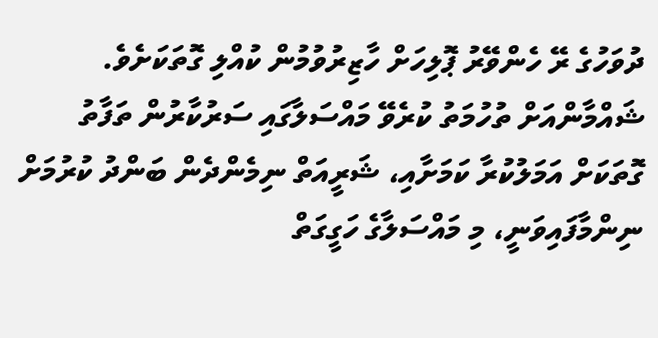ދުވަހުގެ ރޭ ހެންވޭރު ޕޮލިހަށް ހާޒިރުވުމުން ކުއްލި ގޮތަކަށެވެ.
ޝައްމާންއަށް ތުހުމަތު ކުރެވޭ މައްސަލާގައި ސަރުކާރުން ތަފާތު ގޮތަކަށް އަމަލުކުރާ ކަމަށާއި، ޝަރީއަތް ނިމެންދެން ބަންދު ކުރުމަށް ނިންމާފައިވަނީ، މި މައްސަލާގެ ހަގީގަތް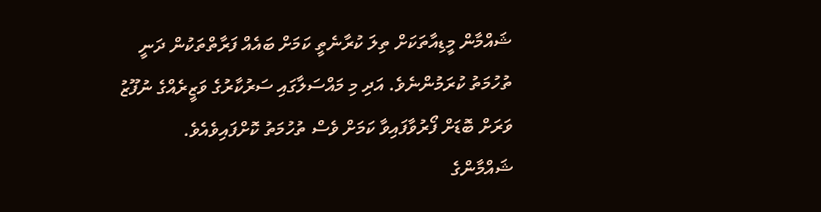ޝައްމާން މީޑިއާތަކަށް ތިލަ ކުރާނެތީ ކަމަށް ބައެއް ފަރާތްތަކުން ދަނީ ތުހުމަތު ކުރަމުންނެވެ. އަދި މި މައްސަލާގައި ސަރުކާރުގެ ވަޒީރެއްގެ ނުފޫޒު ވަރަށް ބޮޑަށް ފޯރުވާފައިވާ ކަމަށް ވެސް ތުހުމަތު ކޮށްފައިވެއެވެ.
ޝައްމާންގެ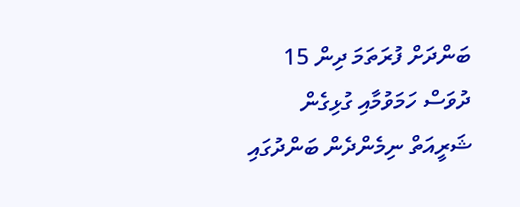ބަންދަށް ފުރަތަމަ ދިން 15 ދުވަސް ހަމަވުމާއި ގުޅިގެން ޝަރީއަތް ނިމެންދެން ބަންދުގައި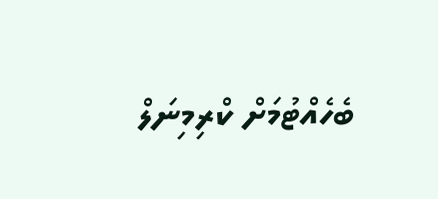ބެހެއްޓުމަށް ކްރިމިނަލް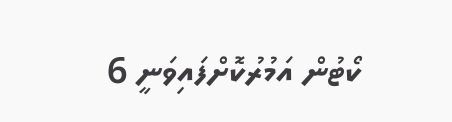ކޯޓުން އަމުރުކޮށްފައިވަނީ 6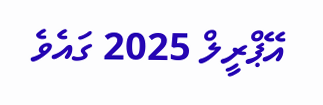އޭޕްރީލް 2025 ގައެވެ